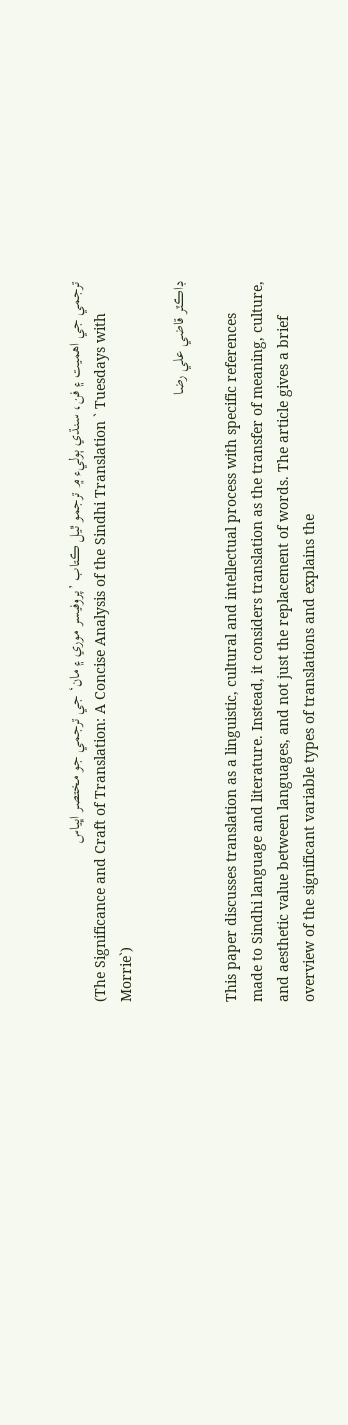ترجمي جي اهميت ۽ فن، سنڌي ٻوليء ۾ ترجمو ٿيل ڪتاب ’پروفيسر موري ۽ مان‘ جي ترجمي جو مختصر اڀياس
(The Significance and Craft of Translation: A Concise Analysis of the Sindhi Translation ` Tuesdays with Morrie`)

ڊاڪٽر قاضي علي رضا

This paper discusses translation as a linguistic, cultural and intellectual process with specific references made to Sindhi language and literature. Instead, it considers translation as the transfer of meaning, culture, and aesthetic value between languages, and not just the replacement of words. The article gives a brief overview of the significant variable types of translations and explains the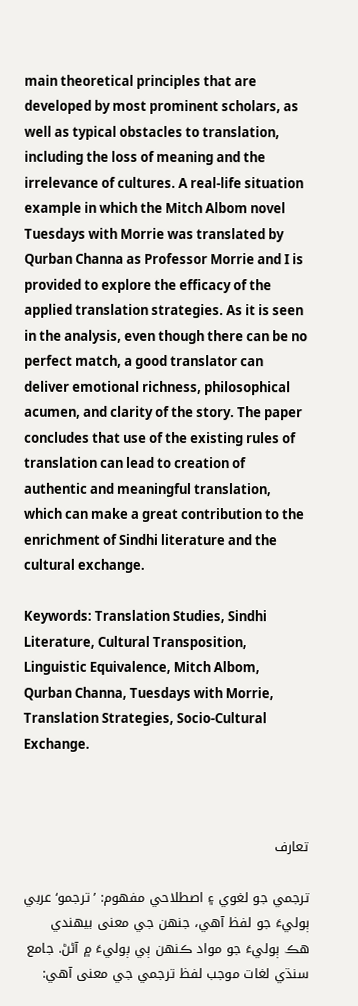main theoretical principles that are developed by most prominent scholars, as well as typical obstacles to translation, including the loss of meaning and the irrelevance of cultures. A real-life situation example in which the Mitch Albom novel Tuesdays with Morrie was translated by Qurban Channa as Professor Morrie and I is provided to explore the efficacy of the applied translation strategies. As it is seen in the analysis, even though there can be no perfect match, a good translator can deliver emotional richness, philosophical acumen, and clarity of the story. The paper concludes that use of the existing rules of translation can lead to creation of authentic and meaningful translation, which can make a great contribution to the enrichment of Sindhi literature and the cultural exchange.

Keywords: Translation Studies, Sindhi Literature, Cultural Transposition, Linguistic Equivalence, Mitch Albom, Qurban Channa, Tuesdays with Morrie, Translation Strategies, Socio-Cultural Exchange.



تعارف

ترجمي جو لغوي ۽ اصطلاحي مفهوم: ’ترجمو‘ عربي ٻوليءَ جو لفظ آهي، جنهن جي معنى بيھندي هڪ ٻوليءَ جو مواد ڪنهن ٻي ٻوليءَ ۾ آڻڻ. جامع سنڌي لغات موجب لفظ ترجمي جي معنى آهي: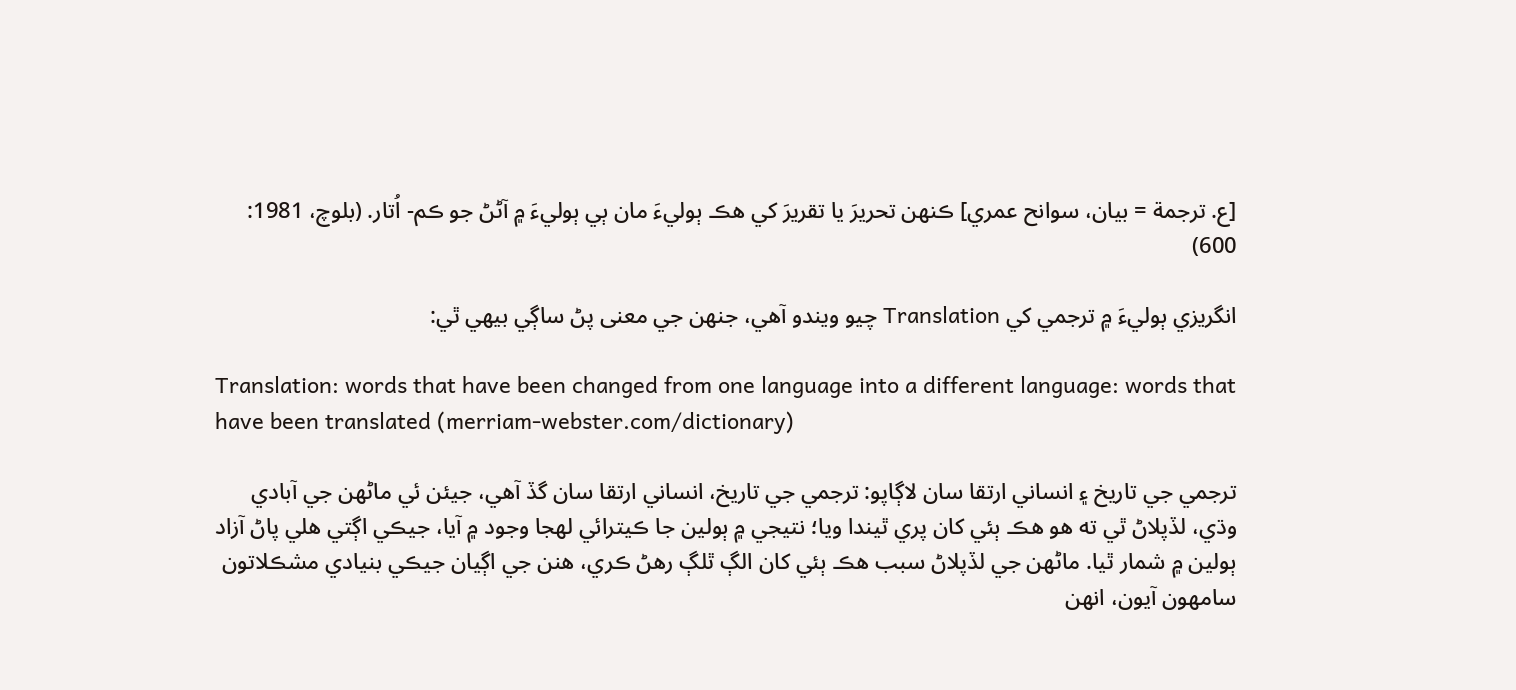[ع. ترجمة = بيان، سوانح عمري] ڪنهن تحريرَ يا تقريرَ کي هڪ ٻوليءَ مان ٻي ٻوليءَ ۾ آڻڻ جو ڪم- اُتار. (بلوچ، 1981: 600)

انگريزي ٻوليءَ ۾ ترجمي کي Translation چيو ويندو آهي، جنهن جي معنى پڻ ساڳي بيهي ٿي:

Translation: words that have been changed from one language into a different language: words that have been translated (merriam-webster.com/dictionary)

ترجمي جي تاريخ ۽ انساني ارتقا سان لاڳاپو: ترجمي جي تاريخ، انساني ارتقا سان گڏ آهي، جيئن ئي ماڻهن جي آبادي وڌي، لڏپلاڻ ٿي ته هو هڪ ٻئي کان پري ٿيندا ويا؛ نتيجي ۾ ٻولين جا ڪيترائي لهجا وجود ۾ آيا، جيڪي اڳتي هلي پاڻ آزاد ٻولين ۾ شمار ٿيا. ماڻهن جي لڏپلاڻ سبب هڪ ٻئي کان الڳ ٿلڳ رهڻ ڪري، هنن جي اڳيان جيڪي بنيادي مشڪلاتون سامهون آيون، انهن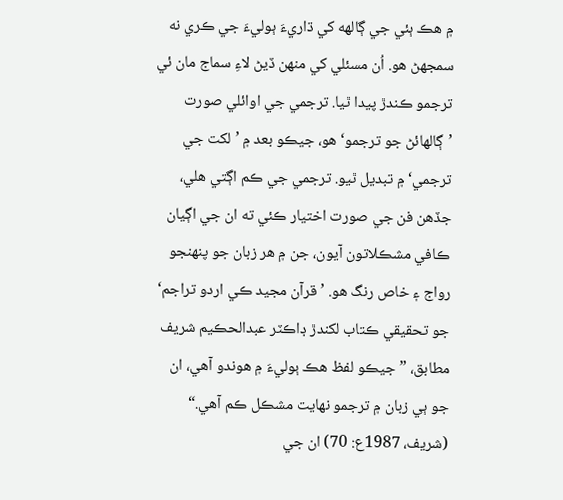۾ هڪ ٻئي جي ڳالهه کي ڌاريءَ ٻوليءَ جي ڪري نه سمجهڻ هو. اُن مسئلي کي منهن ڏيڻ لاءِ سماج مان ئي ترجمو ڪندڙ پيدا ٿيا. ترجمي جي اوائلي صورت ’ڳالهائڻ جو ترجمو‘ هو، جيڪو بعد ۾ ’لکت جي ترجمي‘ ۾ تبديل ٿيو. ترجمي جي ڪم اڳتي هلي، جڏهن فن جي صورت اختيار ڪئي ته ان جي اڳيان ڪافي مشڪلاتون آيون، جن ۾ هر زبان جو پنهنجو رواج ۽ خاص رنگ هو. ’قرآن مجيد ڪي اردو تراجم‘ جو تحقيقي ڪتاب لکندڙ ڊاڪٽر عبدالحڪيم شريف مطابق، ”جيڪو لفظ هڪ ٻوليءَ ۾ هوندو آهي، ان جو ٻي زبان ۾ ترجمو نهايت مشڪل ڪم آهي.“ (شريف، 1987ع: 70) ان جي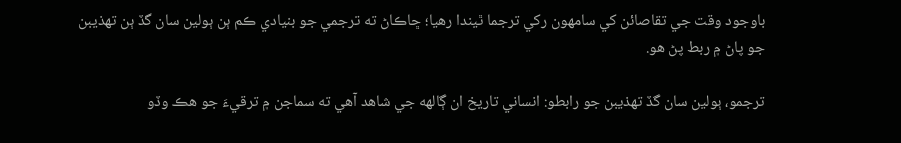باوجود وقت جي تقاصائن کي سامهون رکي ترجما ٿيندا رهيا؛ ڇاڪاڻ ته ترجمي جو بنيادي ڪم ٻن ٻولين سان گڏ ٻن تهذيبن جو پاڻ ۾ ربط پڻ هو.

ترجمو، ٻولين سان گڏ تهذيبن جو رابطو: انساني تاريخ ان ڳالهه جي شاهد آهي ته سماجن ۾ ترقيءَ جو هڪ وڏو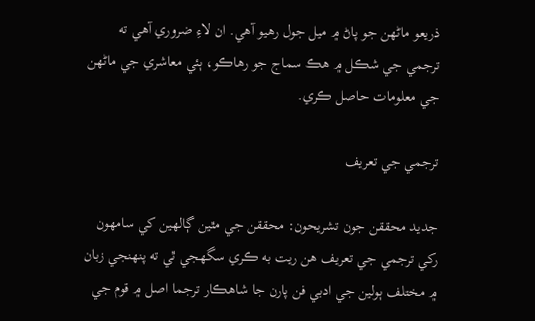ذريعو ماڻهن جو پاڻ ۾ ميل جول رهيو آهي. ان لاءِ ضروري آهي ته ترجمي جي شڪل ۾ هڪ سماج جو رهاڪو، ٻئي معاشري جي ماڻهن جي معلومات حاصل ڪري.

ترجمي جي تعريف

جديد محققن جون تشريحون: محققن جي مٿين ڳالهين کي سامهون رکي ترجمي جي تعريف هن ريت به ڪري سگهجي ٿي ته پنهنجي زبان ۾ مختلف ٻولين جي ادبي فن پارن جا شاهڪار ترجما اصل ۾ قوم جي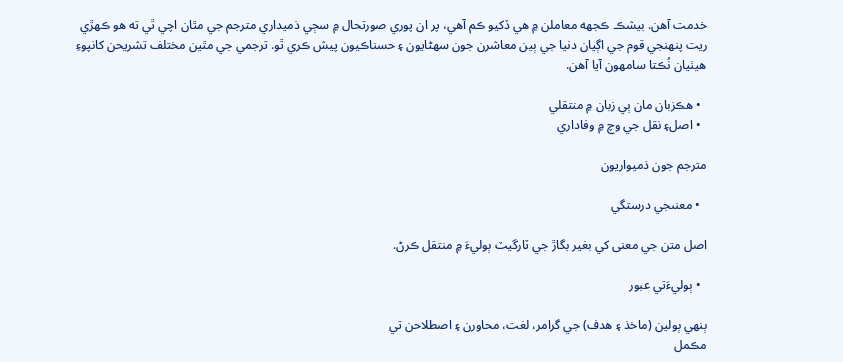خدمت آهن. بيشڪ ڪجهه معاملن ۾ هي ڏکيو ڪم آهي، پر ان پوري صورتحال ۾ سڄي ذميداري مترجم جي مٿان اچي ٿي ته هو ڪهڙي ريت پنهنجي قوم جي اڳيان دنيا جي ٻين معاشرن جون سهڻايون ۽ حسناڪيون پيش ڪري ٿو. ترجمي جي مٿين مختلف تشريحن کانپوءِ هيٺيان نُڪتا سامهون آيا آهن.

  • هڪزبان مان ٻي زبان ۾ منتقلي
  • اصل۽ نقل جي وچ ۾ وفاداري

مترجم جون ذميواريون

  • معنىجي درستگي

اصل متن جي معنى کي بغير بگاڙ جي ٽارگيٽ ٻوليءَ ۾ منتقل ڪرڻ.

  • ٻوليءَتي عبور

ٻنهي ٻولين (ماخذ ۽ هدف) جي گرامر، لغت، محاورن ۽ اصطلاحن تي
مڪمل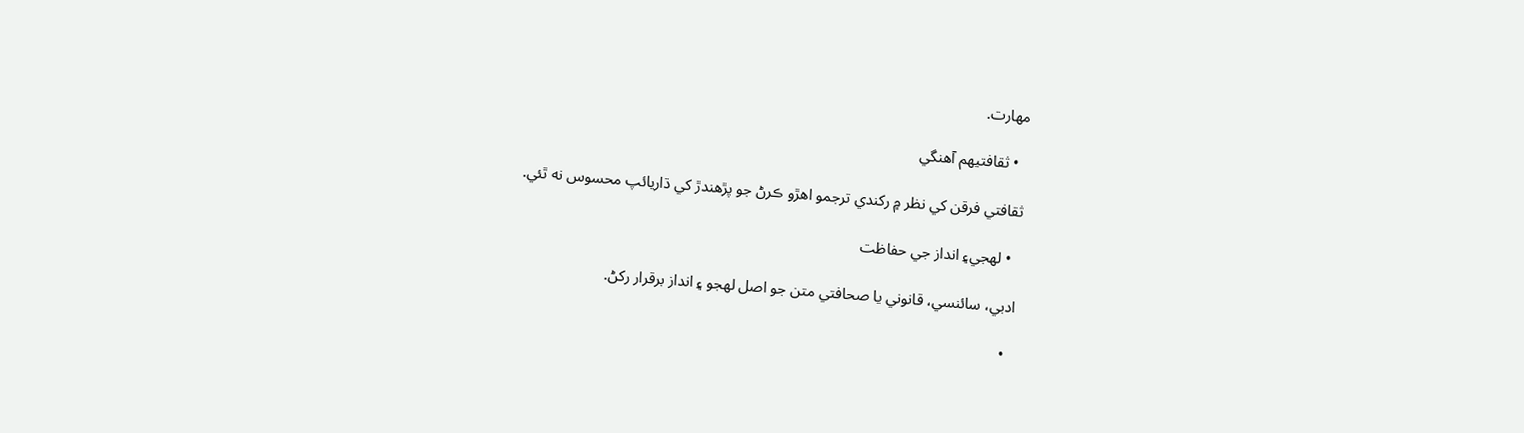مهارت.

  • ثقافتيهم آهنگي

ثقافتي فرقن کي نظر ۾ رکندي ترجمو اهڙو ڪرڻ جو پڙهندڙ کي ڌاريائپ محسوس نه ٿئي.

  • لهجي۽ انداز جي حفاظت

ادبي، سائنسي، قانوني يا صحافتي متن جو اصل لهجو ۽ انداز برقرار رکڻ.

  •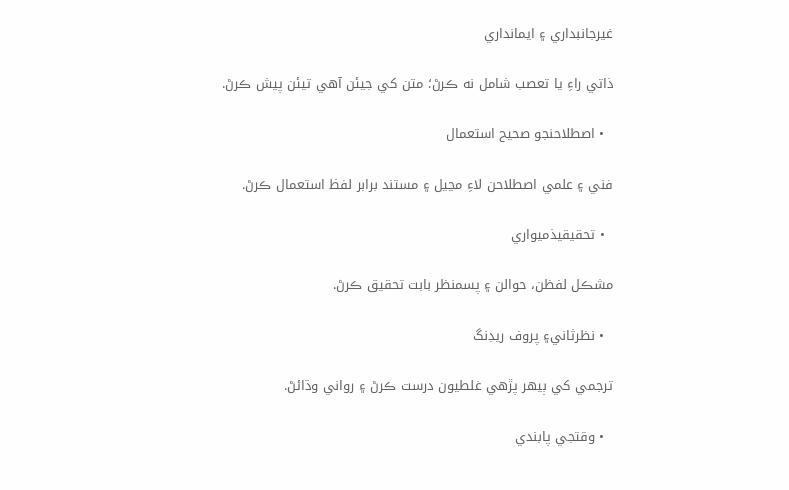غيرجانبداري ۽ ايمانداري

ذاتي راءِ يا تعصب شامل نه ڪرڻ؛ متن کي جيئن آهي تيئن پيش ڪرڻ.

  • اصطلاحنجو صحيح استعمال

فني ۽ علمي اصطلاحن لاءِ مڃيل ۽ مستند برابر لفظ استعمال ڪرڻ.

  • تحقيقيذميواري

مشڪل لفظن، حوالن ۽ پسمنظر بابت تحقيق ڪرڻ.

  • نظرثاني۽ پروف ريڊنگ

ترجمي کي ٻيهر پڙهي غلطيون درست ڪرڻ ۽ رواني وڌائڻ.

  • وقتجي پابندي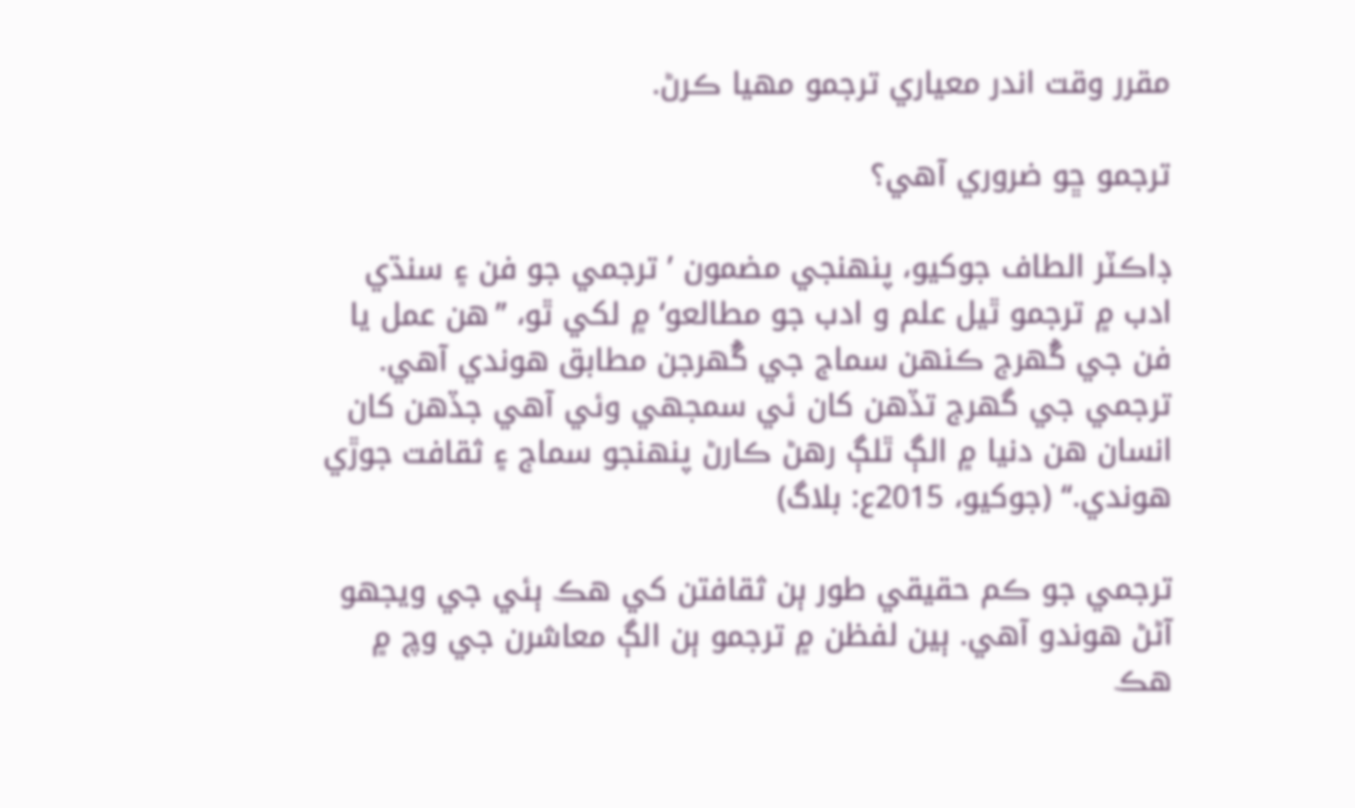مقرر وقت اندر معياري ترجمو مهيا ڪرڻ.

ترجمو ڇو ضروري آهي؟

ڊاڪٽر الطاف جوکيو، پنهنجي مضمون ’ ترجمي جو فن ۽ سنڌي ادب ۾ ترجمو ٿيل علم و ادب جو مطالعو‘ ۾ لکي ٿو، ”هن عمل يا فن جي گُھرج ڪنهن سماج جي گُھرجن مطابق هوندي آهي. ترجمي جي گھرج تڏهن کان ئي سمجهي وئي آهي جڏهن کان انسان هن دنيا ۾ الڳ ٿلڳ رهڻ ڪارڻ پنهنجو سماج ۽ ثقافت جوڙي هوندي.“ (جوکيو، 2015ع: بلاگ)

ترجمي جو ڪم حقيقي طور ٻن ثقافتن کي هڪ ٻئي جي ويجهو آڻڻ هوندو آهي. ٻين لفظن ۾ ترجمو ٻن الڳ معاشرن جي وچ ۾ هڪ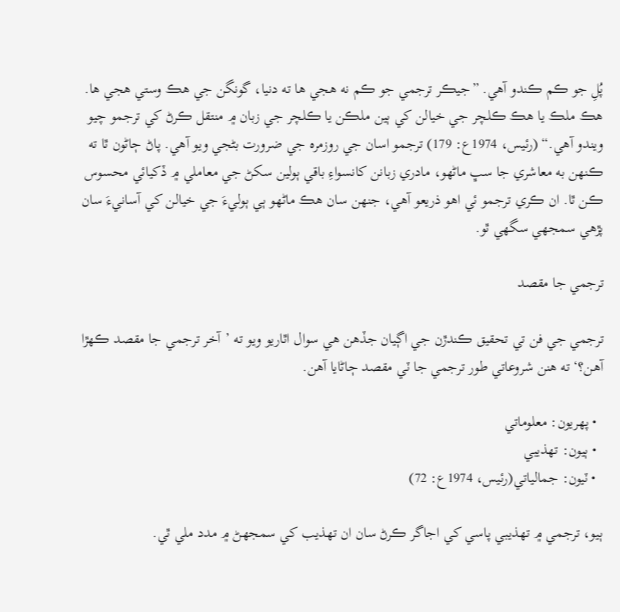پُلِ جو ڪم ڪندو آهي. ”جيڪر ترجمي جو ڪم نه هجي ها ته دنيا، گونگن جي هڪ وستي هجي ها. هڪ ملڪ يا هڪ ڪلچر جي خيالن کي ٻين ملڪن يا ڪلچر جي زبان ۾ منتقل ڪرڻ کي ترجمو چيو ويندو آهي.“ (رئيس، 1974ع: 179) ترجمو اسان جي روزمره جي ضرورت بڻجي ويو آهي. پاڻ ڄاڻون ٿا ته ڪنهن به معاشري جا سڀ ماڻهو، مادري زبانن کانسواءِ باقي ٻولين سکڻ جي معاملي ۾ ڏکيائي محسوس ڪن ٿا. ان ڪري ترجمو ئي اهو ذريعو آهي، جنهن سان هڪ ماڻهو ٻي ٻوليءَ جي خيالن کي آسانيءَ سان پڙهي سمجهي سگهي ٿو.

ترجمي جا مقصد

ترجمي جي فن تي تحقيق ڪندڙن جي اڳيان جڏهن هي سوال اٿاريو ويو ته ’آخر ترجمي جا مقصد ڪهڙا آهن؟‘ ته هنن شروعاتي طور ترجمي جا ٽي مقصد ڄاڻايا آهن.

  • پهريون: معلوماتي
  • ٻيون: تهذيبي
  • ٽيون: جمالياتي(رئيس، 1974ع: 72)

ٻيو، ترجمي ۾ تهذيبي پاسي کي اجاگر ڪرڻ سان ان تهذيب کي سمجهڻ ۾ مدد ملي ٿي.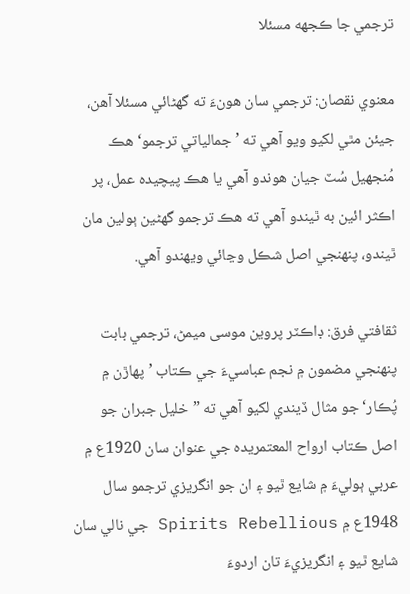ترجمي جا ڪجهه مسئلا

معنوي نقصان: ترجمي سان هونءَ ته گهڻائي مسئلا آهن، جيئن مٿي لکيو ويو آهي ته ’جمالياتي ترجمو‘ هڪ مُنجهيل سُٽ جيان هوندو آهي يا هڪ پيچيده عمل، پر اڪثر ائين به ٿيندو آهي ته هڪ ترجمو گهڻين ٻولين مان ٿيندو، پنهنجي اصل شڪل وڃائي ويهندو آهي.

ثقافتي فرق: ڊاڪٽر پروين موسى ميمڻ، ترجمي بابت پنهنجي مضمون ۾ نجم عباسيءَ جي ڪتاب ’پهاڙن ۾ پُڪار‘ جو مثال ڏيندي لکيو آهي ته ”خليل جبران جو اصل ڪتاب ارواح المعتمريده جي عنوان سان 1920ع ۾ عربي ٻوليءَ ۾ شايع ٿيو ۽ ان جو انگريزي ترجمو سال 1948ع ۾ Spirits Rebellious جي نالي سان شايع ٿيو ۽ انگريزيءَ تان اردوءَ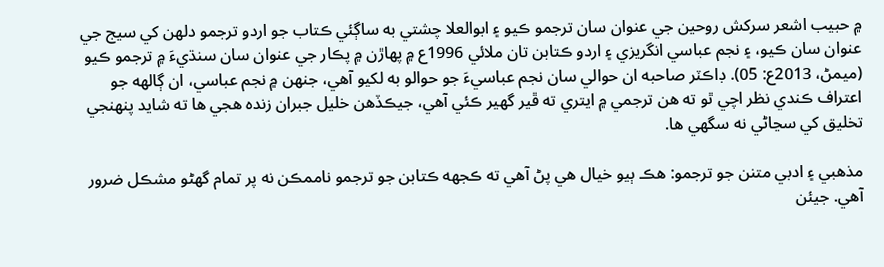۾ حبيب اشعر سرکش روحين جي عنوان سان ترجمو ڪيو ۽ ابوالعلا چشتي به ساڳئي ڪتاب جو اردو ترجمو دلهن کي سيج جي عنوان سان ڪيو، ۽ نجم عباسي انگريزي ۽ اردو ڪتابن تان ملائي 1996ع ۾ پهاڙن ۾ پڪار جي عنوان سان سنڌيءَ ۾ ترجمو ڪيو (ميمڻ، 2013ع: 05). ڊاڪٽر صاحبه ان حوالي سان نجم عباسيءَ جو حوالو به لکيو آهي، جنهن ۾ نجم عباسي، ان ڳالهه جو اعتراف ڪندي نظر اچي ٿو ته هن ترجمي ۾ ايتري ته ڦير گهير ڪئي آهي، جيڪڏهن خليل جبران زنده هجي ها ته شايد پنهنجي تخليق کي سڃاڻي نه سگهي ها.

مذهبي ۽ ادبي متنن جو ترجمو: هڪ ٻيو خيال هي پڻ آهي ته ڪجهه ڪتابن جو ترجمو ناممڪن نه پر تمام گهڻو مشڪل ضرور آهي. جيئن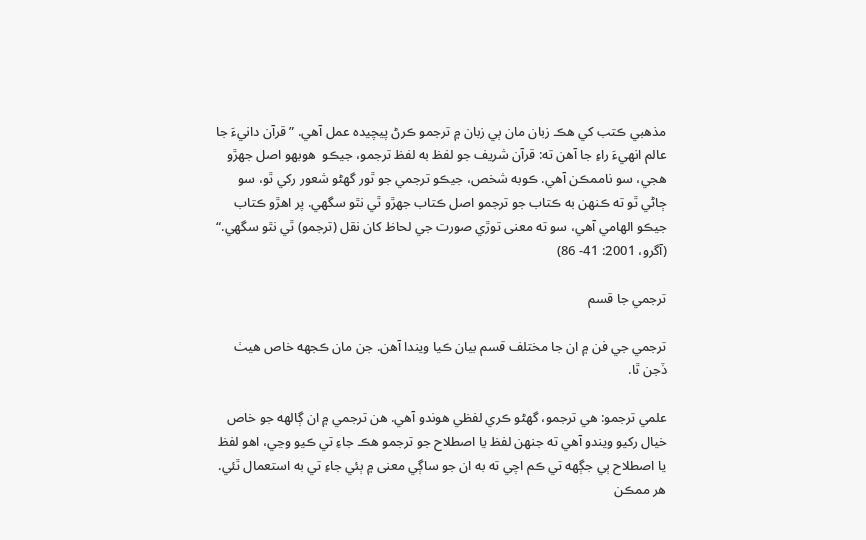مذهبي ڪتب کي هڪ زبان مان ٻي زبان ۾ ترجمو ڪرڻ پيچيده عمل آهي. ”قرآن دانيءَ جا عالم انهيءَ راءِ جا آهن ته: قرآن شريف جو لفظ به لفظ ترجمو، جيڪو  هوبهو اصل جهڙو هجي، سو ناممڪن آهي. ڪوبه شخص، جيڪو ترجمي جو ٿور گھڻو شعور رکي ٿو، سو ڄاڻي ٿو ته ڪنهن به ڪتاب جو ترجمو اصل ڪتاب جهڙو ٿي نٿو سگهي. پر اهڙو ڪتاب جيڪو الهامي آهي، سو ته معنى توڙي صورت جي لحاظ کان نقل (ترجمو) ٿي نٿو سگهي.“ (آگرو، 2001: 41- 86)

ترجمي جا قسم

ترجمي جي فن ۾ ان جا مختلف قسم بيان ڪيا ويندا آهن. جن مان ڪجهه خاص هيٺ ڏجن ٿا.

علمي ترجمو: هي ترجمو، گهڻو ڪري لفظي هوندو آهي. هن ترجمي ۾ ان ڳالهه جو خاص خيال رکيو ويندو آهي ته جنهن لفظ يا اصطلاح جو ترجمو هڪ جاءِ تي ڪيو وڃي، اهو لفظ يا اصطلاح ٻي جڳهه تي ڪم اچي ته به ان جو ساڳي معنى ۾ ٻئي جاءِ تي به استعمال ٿئي. هر ممڪن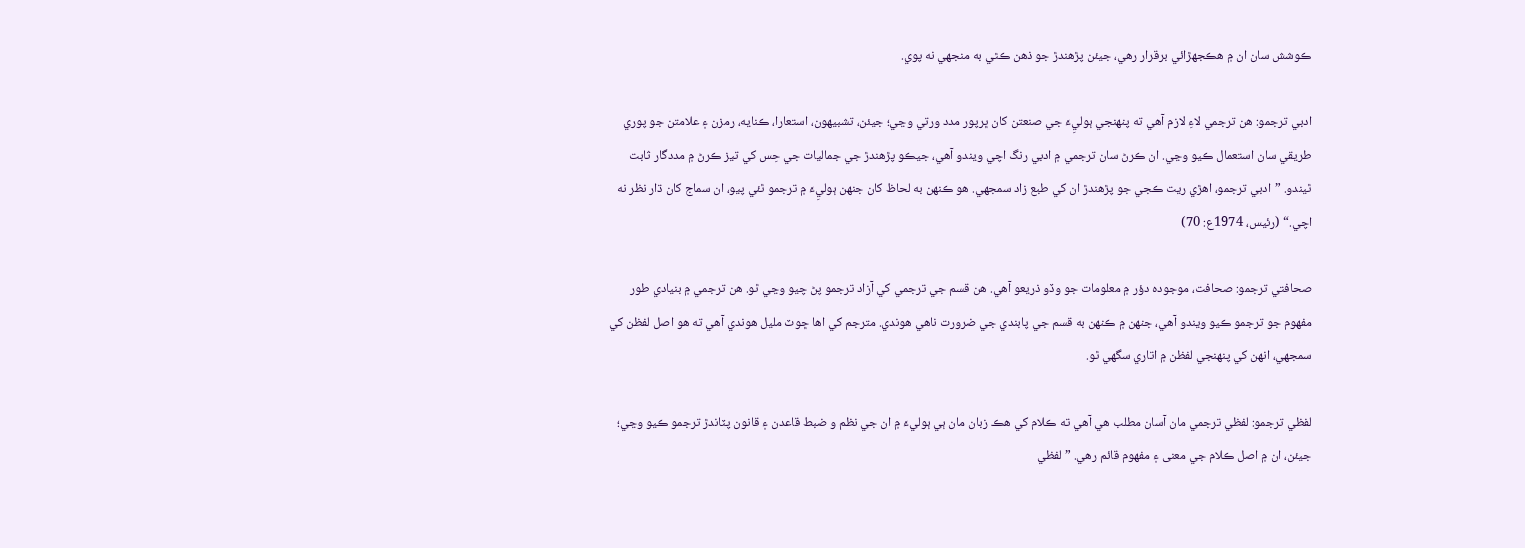ڪوشش سان ان ۾ هڪجهڙائي برقرار رهي، جيئن پڙهندڙ جو ذهن ڪٿي به منجهي نه پوي.

ادبي ترجمو: هن ترجمي لاءِ لازم آهي ته پنهنجي ٻوليِءَ جي صنعتن کان ڀرپور مدد ورتي وڃي؛ جيئن، تشبيهون، استعارا، ڪنايه، رمزن ۽ علامتن جو پوري طريقي سان استعمال ڪيو وڃي. ان ڪرڻ سان ترجمي ۾ ادبي رنگ اچي ويندو آهي، جيڪو پڙهندڙ جي جماليات جي حِس کي تيز ڪرڻ ۾ مددگار ثابت ٿيندو. ”ادبي ترجمو، اهڙي ريت ڪجي جو پڙهندڙ ان کي طبع زاد سمجهي. هو ڪنهن به لحاظ کان جنهن ٻوليِءَ ۾ ترجمو ٿئي پيو، ان سماج کان ڌار نظر نه اچي.“ (رئيس، 1974ع: 70)

صحافتي ترجمو: صحافت، موجوده دؤر ۾ معلومات جو وڏو ذريعو آهي. هن قسم جي ترجمي کي آزاد ترجمو پڻ چيو وڃي ٿو. هن ترجمي ۾ بنيادي طور مفهوم جو ترجمو ڪيو ويندو آهي، جنهن ۾ ڪنهن به قسم جي پابندي جي ضرورت ناهي هوندي. مترجم کي اها ڇوٽ مليل هوندي آهي ته هو اصل لفظن کي سمجهي، انهن کي پنهنجي لفظن ۾ اتاري سگهي ٿو.

لفظي ترجمو: لفظي ترجمي مان آسان مطلب هي آهي ته ڪلام کي هڪ زبان مان ٻي ٻوليءَ ۾ ان جي نظم و ضبط قاعدن ۽ قانون پٽاندڙ ترجمو ڪيو وڃي؛ جيئن، ان ۾ اصل ڪلام جي معنى ۽ مفهوم قائم رهي. ”لفظي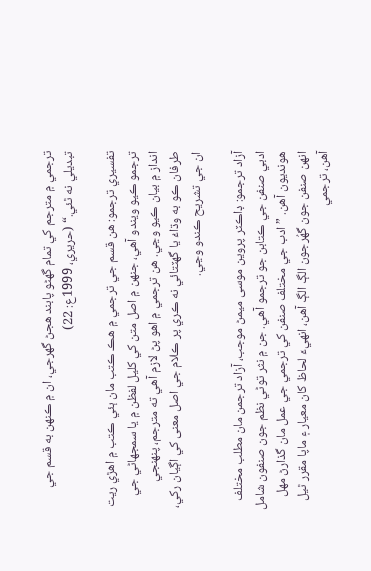ترجمي ۾ مترجم کي تمام گهڻو پابند هجڻ گهرجي، ان ۾ ڪنهن به قسم جي تبديلي نه ٿئي.“ (حريري، 1999ع: 22)

تفسيري ترجمو: هن قسم جي ترجمي ۾ هڪ ڪتب مان ٻئي ڪتب ۾ اهڙي ريت ترجمو ڪيو ويندو آهي، جنهن ۾ اصل متن کي کليل لفظن ۾ يا سمجهاڻي جي انداز ۾ بيان ڪيو وڃي. هن ترجمي ۾ اهو پڻ لازم آهي ته مترجم، پنهنجي طرفان ڪو به وڌاءُ يا گهٽتائي نه ڪري پر ڪلام جي اصل معنى کي اڳيان رکي، ان جي تشريح ڪندو وڃي.

آزاد ترجمو: ڊاڪٽر پروين موسى ميمڻ موجب، آزاد ترجمن مان مطلب مختلف ادبي صنفن جي ڪتابن جو ترجمو آهي. جن ۾ نثر توڻي نظم جون صنفون شامل هونديون آهن. ”ادب جي مختلف صنفن کي ترجمي جي عمل مان گذارڻ مهل انهن صنفن جون گهُرجون الڳ الڳ آهن، انهيءَ لحاظ کان معيار ۽ ماپا مقرر ٿيل آهن، ترجمي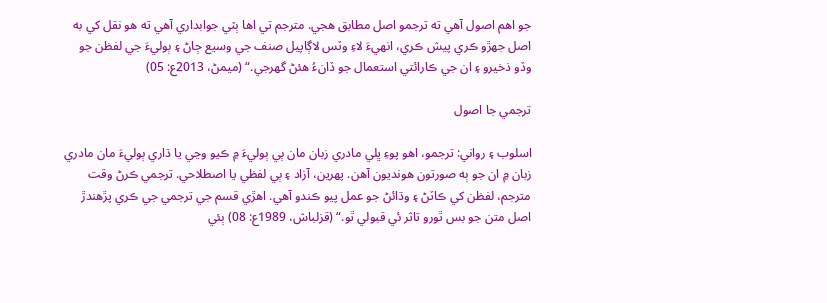جو اهم اصول آهي ته ترجمو اصل مطابق هجي. مترجم تي اها ٻٽي جوابداري آهي ته هو نقل کي به اصل جهڙو ڪري پيش ڪري، انهيءَ لاءِ وٽس لاڳاپيل صنف جي وسيع ڄاڻ ۽ ٻوليءَ جي لفظن جو وڏو ذخيرو ۽ ان جي ڪارائتي استعمال جو ڏانءُ هئڻ گهرجي.“ (ميمڻ، 2013ع: 05)

ترجمي جا اصول

اسلوب ۽ رواني: ترجمو، اهو پوءِ ڀلي مادري زبان مان ٻي ٻوليءَ ۾ ڪيو وڃي يا ڌاري ٻوليءَ مان مادري زبان ۾ ان جو ٻه صورتون هونديون آهن. پهرين، آزاد ۽ ٻي لفظي يا اصطلاحي. ترجمي ڪرڻ وقت مترجم، لفظن کي ڪاٽڻ ۽ وڌائڻ جو عمل پيو ڪندو آهي. اهڙي قسم جي ترجمي جي ڪري پڙهندڙ اصل متن جو بس ٿورو تاثر ئي قبولي ٿو.“ (قزلباش، 1989ع: 08) ٻئي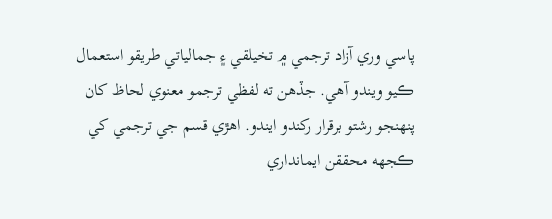پاسي وري آزاد ترجمي ۾ تخيلقي ۽ جمالياتي طريقو استعمال ڪيو ويندو آهي. جڏهن ته لفظي ترجمو معنوي لحاظ کان پنهنجو رشتو برقرار رکندو ايندو. اهڙي قسم جي ترجمي کي ڪجهه محققن ايمانداري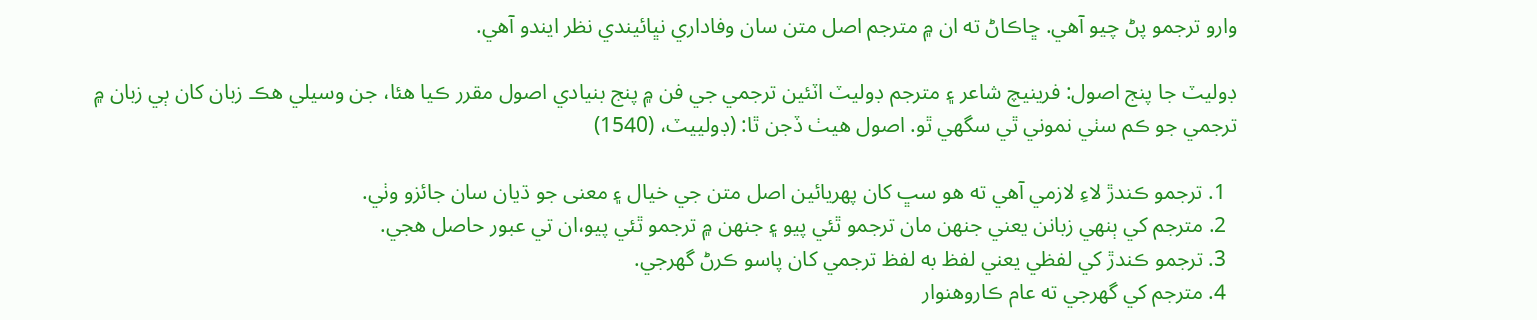وارو ترجمو پڻ چيو آهي. ڇاڪاڻ ته ان ۾ مترجم اصل متن سان وفاداري نڀائيندي نظر ايندو آهي.

ڊوليٽ جا پنج اصول: فرينيچ شاعر ۽ مترجم ڊوليٽ اٽئين ترجمي جي فن ۾ پنج بنيادي اصول مقرر ڪيا هئا، جن وسيلي هڪ زبان کان ٻي زبان ۾ ترجمي جو ڪم سٺي نموني ٿي سگهي ٿو. اصول هيٺ ڏجن ٿا: (ڊولييٽ، (1540)

  1. ترجمو ڪندڙ لاءِ لازمي آهي ته هو سڀ کان پهريائين اصل متن جي خيال ۽ معنى جو ڌيان سان جائزو وٺي.
  2. مترجم کي ٻنهي زبانن يعني جنهن مان ترجمو ٿئي پيو ۽ جنهن ۾ ترجمو ٿئي پيو،ان تي عبور حاصل هجي.
  3. ترجمو ڪندڙ کي لفظي يعني لفظ به لفظ ترجمي کان پاسو ڪرڻ گهرجي.
  4. مترجم کي گهرجي ته عام ڪاروهنوار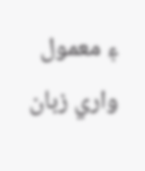۽ معمول واري زبان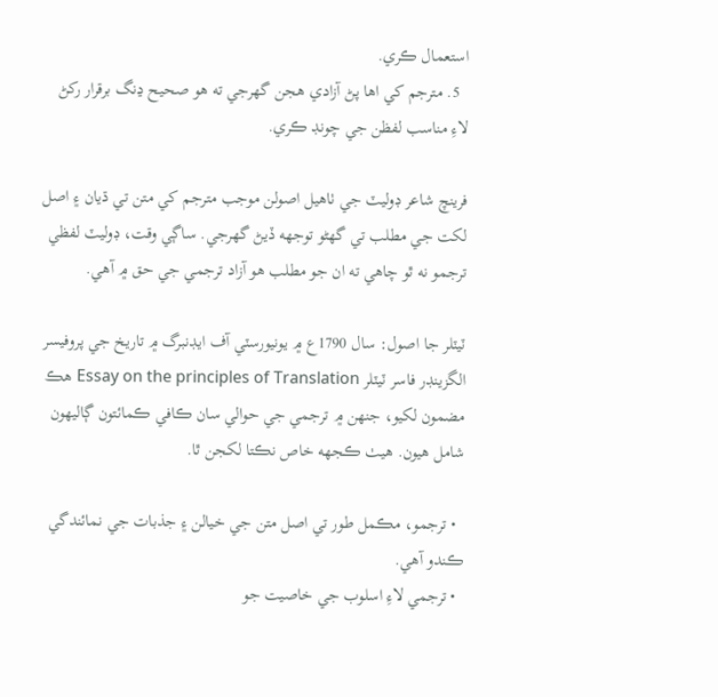استعمال ڪري.
  5. مترجم کي اها پڻ آزادي هجن گهرجي ته هو صحيح ڍنگ برقرار رکڻ لاءِ مناسب لفظن جي چونڊ ڪري.

فرينچ شاعر ڊوليٽ جي ٺاهيل اصولن موجب مترجم کي متن تي ڌيان ۽ اصل لکت جي مطلب تي گهڻو توجهه ڏيڻ گهرجي. ساڳي وقت، ڊوليٽ لفظي ترجمو نه ٿو چاهي ته ان جو مطلب هو آزاد ترجمي جي حق ۾ آهي.

ٽيٽلر جا اصول: سال 1790ع ۾ يونيورسٽي آف ايڊنبرگ ۾ تاريخ جي پروفيسر الگزينڊر فاسر ٽيٽلر Essay on the principles of Translation هڪ مضمون لکيو، جنهن ۾ ترجمي جي حوالي سان ڪافي ڪمائتون ڳاليهون شامل هيون. هيٺ ڪجهه خاص نڪتا لکجن ٿا.

  • ترجمو، مڪمل طور تي اصل متن جي خيالن ۽ جذبات جي نمائندگي ڪندو آهي.
  • ترجمي لاءِ اسلوب جي خاصيت جو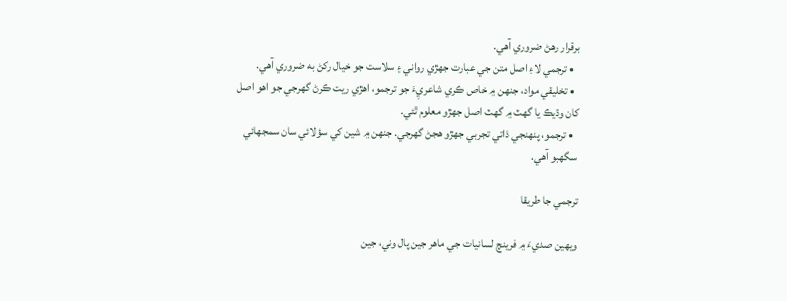برقرار رهڻ ضروري آهي.
  • ترجمي لاءِ اصل متن جي عبارت جهڙي رواني ۽ سلاست جو خيال رکڻ به ضروري آهي.
  • تخليقي مواد، جنهن ۾ خاص ڪري شاعريِءَ جو ترجمو، اهڙي ريت ڪرڻ گهرجي جو اهو اصل کان وڌيڪ يا گهٽ ۾ گهٽ اصل جهڙو معلوم ٿئي.
  • ترجمو، پنهنجي ذاتي تجربي جهڙو هجڻ گهرجي. جنهن ۾ شين کي سؤلائي سان سمجهائي سگهبو آهي.

ترجمي جا طريقا

ويهين صديءَ ۾ فرينچ لسانيات جي ماهر جين پال وني، جين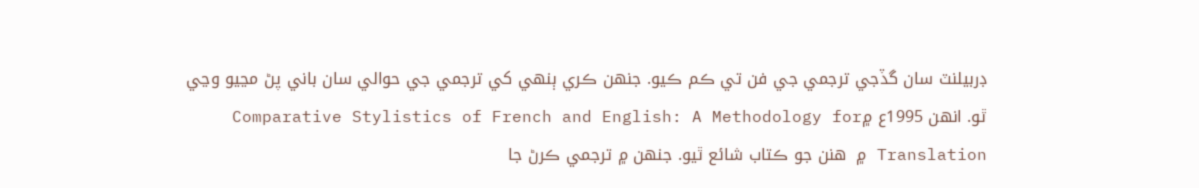ڊربيلنٽ سان گڏجي ترجمي جي فن تي ڪم ڪيو. جنهن ڪري ٻنهي کي ترجمي جي حوالي سان باني پڻ مڃيو وڃي ٿو. انهن 1995ع ۾Comparative Stylistics of French and English: A Methodology for Translation ۾ هنن جو ڪتاب شائع ٿيو. جنهن ۾ ترجمي ڪرڻ جا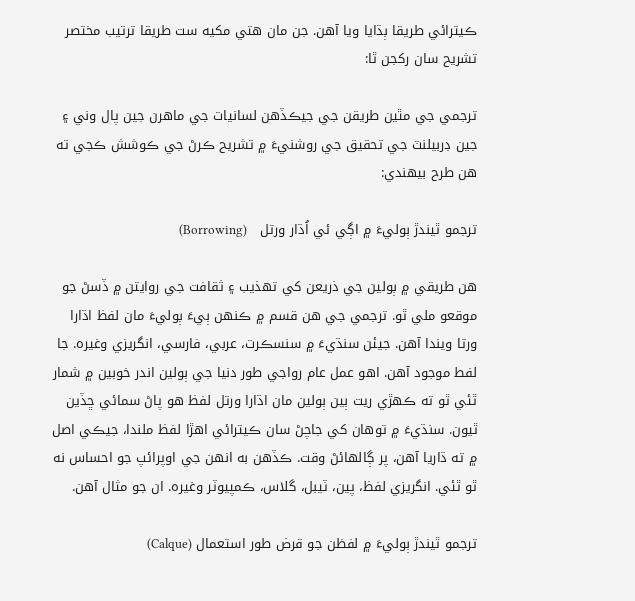ڪيترائي طريقا ٻڌايا ويا آهن. جن مان هتي مکيه ست طريقا ترتيب مختصر تشريح سان رکجن ٿا:

ترجمي جي مٿين طريقن جي جيڪڏهن لسانيات جي ماهرن جين پال وني ۽ جين ڊربيلنٽ جي تحقيق جي روشنيءَ ۾ تشريح ڪرڻ جي ڪوشش ڪجي ته هن طرح بيھندي:

ترجمو ٿيندڙ ٻوليءَ ۾ اڳي ئي اُڌار ورتل   (Borrowing)

هن طريقي ۾ ٻولين جي ذريعن کي تهذيب ۽ ثقافت جي روايتن ۾ ڏسڻ جو موقعو ملي ٿو. ترجمي جي هن قسم ۾ ڪنهن ٻيءَ ٻوليءَ مان لفظ اڌارا ورتا ويندا آهن. جيئن سنڌيءَ ۾ سنسڪرت، عربي، فارسي، انگريزي وغيره. جا لفط موجود آهن. اهو عمل عام رواجي طور دنيا جي ٻولين اندر خوبين ۾ شمار ٿئي ٿو ته ڪهڙي ريت ٻين ٻولين مان اڌارا ورتل لفظ هو پاڻ سمائي ڇڏين ٿيون. سنڌيءَ ۾ توهان کي جاچڻ سان ڪيترائي اهڙا لفظ ملندا، جيڪي اصل ۾ ته ڌاريا آهن، پر ڳالهائڻ وقت. ڪڏهن به انهن جي اوپرائپ جو احساس نه ٿو ٿئي. انگريزي لفظ، پين، ٽيبل، گلاس، ڪمپيوٽر وغيره. ان جو مثال آهن.

ترجمو ٿيندڙ ٻوليءَ ۾ لفظن جو قرض طور استعمال (Calque)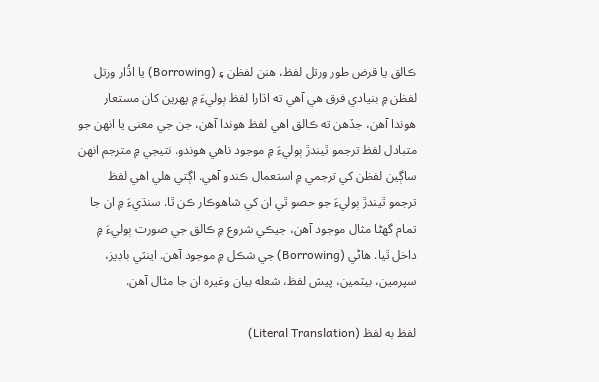ڪالق يا قرض طور ورتل لفظ، هنن لفظن ۽ (Borrowing) يا اڌُار ورتل لفظن ۾ بنيادي فرق هي آهي ته اڌارا لفظ ٻوليءَ ۾ پهرين کان مستعار هوندا آهن، جڏهن ته ڪالق اهي لفظ هوندا آهن، جن جي معنى يا انهن جو متبادل لفظ ترجمو ٿيندڙ ٻوليءَ ۾ موجود ناهي هوندو. نتيجي ۾ مترجم انهن ساڳين لفظن کي ترجمي ۾ استعمال ڪندو آهي. اڳتي هلي اهي لفظ ترجمو ٿيندڙ ٻوليءَ جو حصو ٿي ان کي شاهوڪار ڪن ٿا. سنڌيءَ ۾ ان جا تمام گهڻا مثال موجود آهن، جيڪي شروع ۾ ڪالق جي صورت ٻوليءَ ۾ داخل ٿيا. هاڻي (Borrowing) جي شڪل ۾ موجود آهن. اينٽي باڊيز، سپرمين، بيٽمين، پيش لفظ، شعله بيان وغيره ان جا مثال آهن.

لفظ به لفظ (Literal Translation)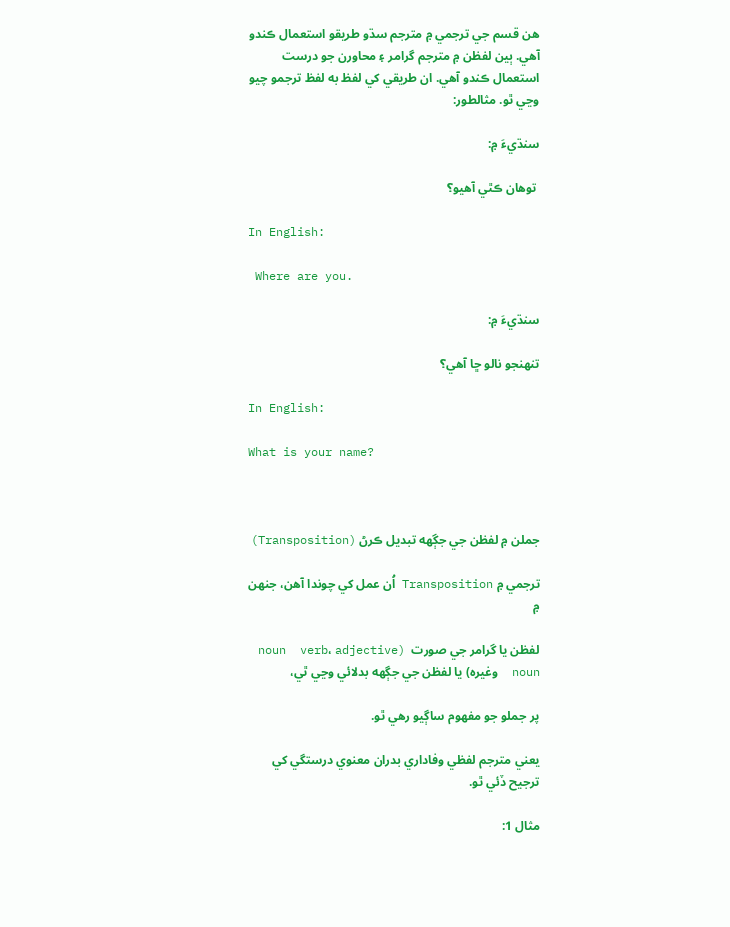هن قسم جي ترجمي ۾ مترجم سڌو طريقو استعمال ڪندو آهي. ٻين لفظن ۾ مترجم گرامر ۽ محاورن جو درست استعمال ڪندو آهي. ان طريقي کي لفظ به لفظ ترجمو چيو وڃي ٿو. مثالطور:

سنڌيءَ ۾:

 توهان ڪٿي آهيو؟

In English:

 Where are you.

سنڌيءَ ۾:

تنهنجو نالو ڇا آهي؟

In English:

What is your name?



جملن ۾ لفظن جي جڳهه تبديل ڪرڻ (Transposition)

ترجمي ۾ Transposition اُن عمل کي چوندا آهن، جنهن ۾

لفظن يا گرامر جي صورت  (noun  verb، adjective  noun  وغيره) يا لفظن جي جڳهه بدلائي وڃي ٿي،

پر جملو جو مفهوم ساڳيو رهي ٿو.

يعني مترجم لفظي وفاداري بدران معنوي درستگي کي ترجيح ڏئي ٿو.

مثال 1: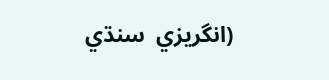(انگريزي  سنڌي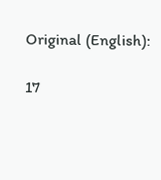Original (English):

17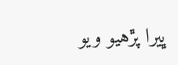ڀيرا پڙهيو ويو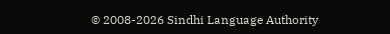© 2008-2026 Sindhi Language Authority